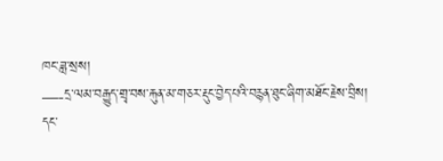ཁང་ཟླ་སྲས།
—-དྲ་ལམ་བརྒྱུད་གྲྭ་བས་རྐུན་མ་གཅར་རྡུང་བྱེད་པའི་བརྙན་ཐུང་ཞིག་མཐོང་རྗེས་བྲིས།
དང་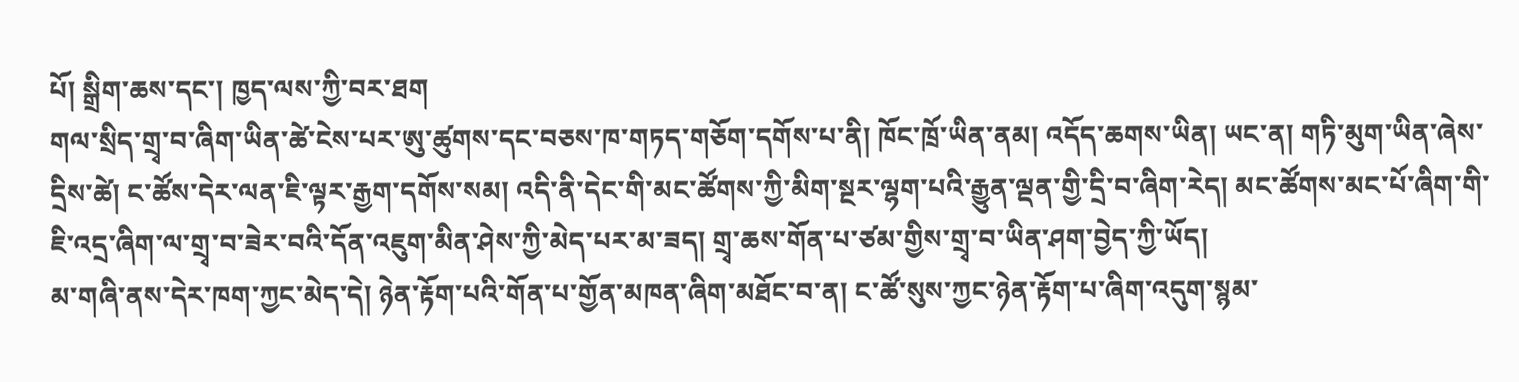པོ། སྒྲིག་ཆས་དང་། ཁྱད་ལས་ཀྱི་བར་ཐག
གལ་སྲིད་གྲྭ་བ་ཞིག་ཡིན་ཚེ་ངེས་པར་ཨུ་ཚུགས་དང་བཅས་ཁ་གཏད་གཅོག་དགོས་པ་ནི། ཁོང་ཁྲོ་ཡིན་ནམ། འདོད་ཆགས་ཡིན། ཡང་ན། གཏི་མུག་ཡིན་ཞེས་དྲིས་ཚེ། ང་ཚོས་དེར་ལན་ཇི་ལྟར་རྒྱག་དགོས་སམ། འདི་ནི་དེང་གི་མང་ཚོགས་ཀྱི་མིག་སྔར་ལྷག་པའི་རྒྱུན་ལྡན་གྱི་དྲི་བ་ཞིག་རེད། མང་ཚོགས་མང་པོ་ཞིག་གི་ཇི་འདྲ་ཞིག་ལ་གྲྭ་བ་ཟེར་བའི་དོན་འཇུག་མིན་ཤེས་ཀྱི་མེད་པར་མ་ཟད། གྲྭ་ཆས་གོན་པ་ཙམ་གྱིས་གྲྭ་བ་ཡིན་ཤག་བྱེད་ཀྱི་ཡོད།
མ་གཞི་ནས་དེར་ཁག་ཀྱང་མེད་དེ། ཉེན་རྟོག་པའི་གོན་པ་གྱོན་མཁན་ཞིག་མཐོང་བ་ན། ང་ཚོ་སུས་ཀྱང་ཉེན་རྟོག་པ་ཞིག་འདུག་སྙམ་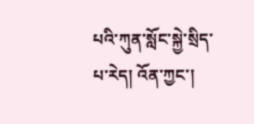པའི་ཀུན་སློང་སྐྱེ་སྲིད་པ་རེད། འོན་ཀྱང་།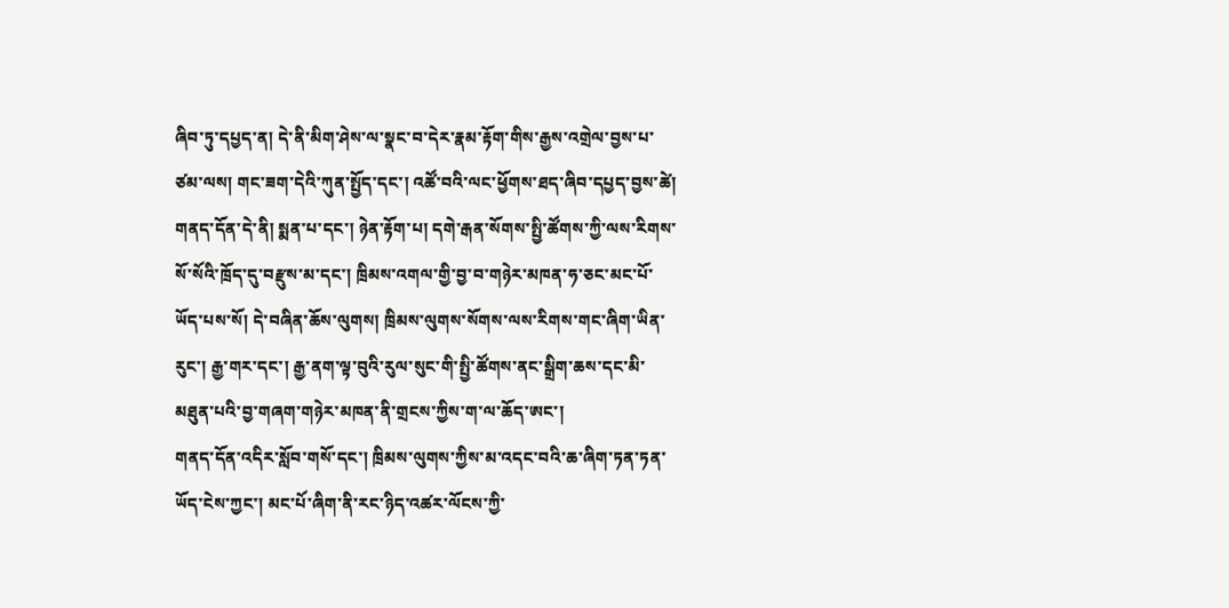ཞིབ་ཏུ་དཔྱད་ན། དེ་ནི་མིག་ཤེས་ལ་སྣང་བ་དེར་རྣམ་རྟོག་གིས་རྒྱས་འགྲེལ་བྱས་པ་ཙམ་ལས། གང་ཟག་དེའི་ཀུན་སྤྱོད་དང་། འཚོ་བའི་ལང་ཕྱོགས་ཐད་ཞིབ་དཔྱད་བྱས་ཚེ། གནད་དོན་དེ་ནི། སྨན་པ་དང་། ཉེན་རྟོག་པ། དགེ་རྒན་སོགས་སྤྱི་ཚོགས་ཀྱི་ལས་རིགས་སོ་སོའི་ཁྲོད་དུ་བརྫུས་མ་དང་། ཁྲིམས་འགལ་གྱི་བྱ་བ་གཉེར་མཁན་ཧ་ཅང་མང་པོ་ཡོད་པས་སོ། དེ་བཞིན་ཆོས་ལུགས། ཁྲིམས་ལུགས་སོགས་ལས་རིགས་གང་ཞིག་ཡིན་རུང་། རྒྱ་གར་དང་། རྒྱ་ནག་ལྟ་བུའི་རུལ་སུང་གི་སྤྱི་ཚོགས་ནང་སྒྲིག་ཆས་དང་མི་མཐུན་པའི་བྱ་གཞག་གཉེར་མཁན་ནི་གྲངས་ཀྱིས་ག་ལ་ཆོད་ཨང་།
གནད་དོན་འདིར་སློབ་གསོ་དང་། ཁྲིམས་ལུགས་ཀྱིས་མ་འདང་བའི་ཆ་ཞིག་ཏན་ཏན་ཡོད་ངེས་ཀྱང་། མང་པོ་ཞིག་ནི་རང་ཉིད་འཚར་ལོངས་ཀྱི་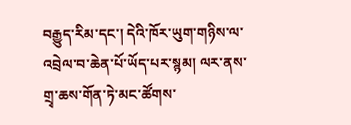བརྒྱུད་རིམ་དང་། དེའི་ཁོར་ཡུག་གཉིས་ལ་འབྲེལ་བ་ཆེན་པོ་ཡོད་པར་སྙམ། ལར་ནས་གྲྭ་ཆས་གོན་ཏེ་མང་ཚོགས་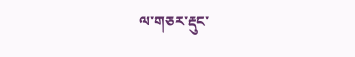ལ་གཅར་རྡུང་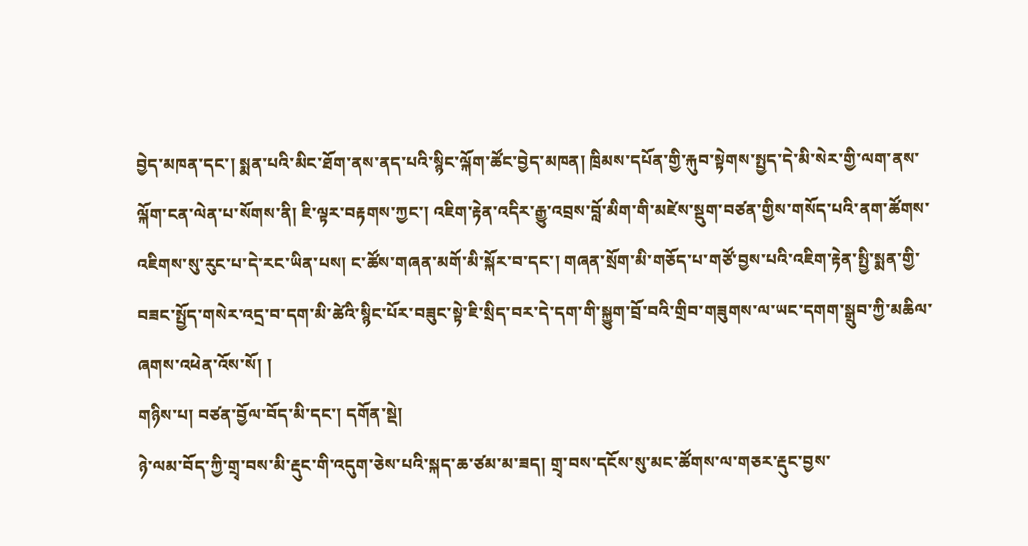བྱེད་མཁན་དང་། སྨན་པའི་མིང་ཐོག་ནས་ནད་པའི་སྙིང་ལྐོག་ཚོང་བྱེད་མཁན། ཁྲིམས་དཔོན་གྱི་རྐུབ་སྟེགས་སྤྱད་དེ་མི་སེར་གྱི་ལག་ནས་ལྐོག་ངན་ལེན་པ་སོགས་ནི། ཇི་ལྟར་བརྟགས་ཀྱང་། འཇིག་རྟེན་འདིར་རྒྱུ་འབྲས་བློ་མིག་གི་མཛེས་སྡུག་བཙན་གྱིས་གསོད་པའི་ནག་ཚོགས་འཇིགས་སུ་རུང་པ་དེ་རང་ཡིན་པས། ང་ཚོས་གཞན་མགོ་མི་སྐོར་བ་དང་། གཞན་སྲོག་མི་གཅོད་པ་གཙོ་བྱས་པའི་འཇིག་རྟེན་སྤྱི་སྨན་གྱི་བཟང་སྤྱོད་གསེར་འདྲ་བ་དག་མི་ཚེའི་སྙིང་པོར་བཟུང་སྟེ་ཇི་སྲིད་བར་དེ་དག་གི་སྐྱུག་བྲོ་བའི་གྲིབ་གཟུགས་ལ་ཡང་དགག་སྒྲུབ་ཀྱི་མཆིལ་ཞགས་འཕེན་འོས་སོ། །
གཉིས་པ། བཙན་བྱོལ་བོད་མི་དང་། དགོན་སྡེ།
ཉེ་ལམ་བོད་ཀྱི་གྲྭ་བས་མི་རྡུང་གི་འདུག་ཅེས་པའི་སྐད་ཆ་ཙམ་མ་ཟད། གྲྭ་བས་དངོས་སུ་མང་ཚོགས་ལ་གཅར་རྡུང་བྱས་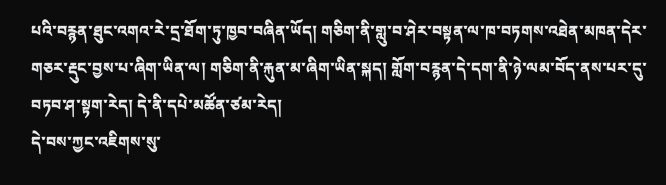པའི་བརྙན་ཐུང་འགའ་རེ་དྲ་ཐོག་ཏུ་ཁྱབ་བཞིན་ཡོད། གཅིག་ནི་གླུ་བ་ཤེར་བསྟན་ལ་ཁ་བཏགས་འཐེན་མཁན་དེར་གཅར་རྡུང་བྱས་པ་ཞིག་ཡིན་ལ། གཅིག་ནི་རྐུན་མ་ཞིག་ཡིན་སྐད། གློག་བརྙན་དེ་དག་ནི་ཉེ་ལམ་བོད་ནས་པར་དུ་བཏབ་ཤ་སྟག་རེད། དེ་ནི་དཔེ་མཚོན་ཙམ་རེད།
དེ་བས་ཀྱང་འཇིགས་སུ་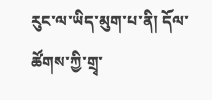རུང་ལ་ཡིད་མུག་པ་ནི། དོལ་ཚོགས་ཀྱི་གྲྭ་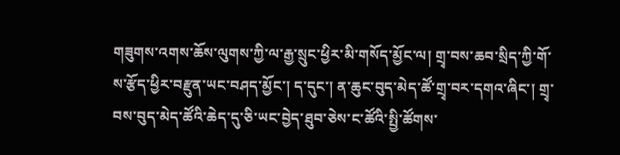གཟུགས་འགས་ཆོས་ལུགས་ཀྱི་ལ་རྒྱ་སྲུང་ཕྱིར་མི་གསོད་མྱོང་ལ། གྲྭ་བས་ཆབ་སྲིད་ཀྱི་གོ་ས་རྩོད་ཕྱིར་བརྫུན་ཡང་བཤད་མྱོང་། ད་དུང་། ན་ཆུང་བུད་མེད་ཚོ་གྲྭ་བར་དགའ་ཞིང་། གྲྭ་བས་བུད་མེད་ཚོའི་ཆེད་དུ་ཅི་ཡང་བྱེད་ཐུབ་ཅེས་ང་ཚོའི་སྤྱི་ཚོགས་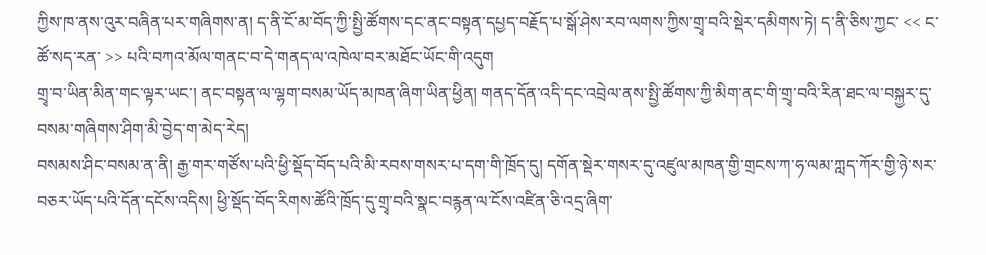ཀྱིས་ཁ་ནས་འུར་བཞིན་པར་གཞིགས་ན། ད་ནི་ངོ་མ་བོད་ཀྱི་སྤྱི་ཚོགས་དང་ནང་བསྟན་དཔྱད་བརྗོད་པ་སྒོ་ཤེས་རབ་ལགས་ཀྱིས་གྲྭ་བའི་སྡེར་དམིགས་ཏེ། ད་ནི་ཅིས་ཀྱང་ << ང་ཚོ་སད་རན་ >> པའི་བཀའ་མོལ་གནང་བ་དེ་གནད་ལ་འཁེལ་བར་མཐོང་ཡོང་གི་འདུག
གྲྭ་བ་ཡིན་མིན་གང་ལྟར་ཡང་། ནང་བསྟན་ལ་ལྷག་བསམ་ཡོད་མཁན་ཞིག་ཡིན་ཕྱིན། གནད་དོན་འདི་དང་འབྲེལ་ནས་སྤྱི་ཚོགས་ཀྱི་མིག་ནང་གི་གྲྭ་བའི་རིན་ཐང་ལ་བསྐྱར་དུ་བསམ་གཞིགས་ཤིག་མི་བྱེད་ག་མེད་རེད།
བསམས་ཤིང་བསམ་ན་ནི། རྒྱ་གར་གཙོས་པའི་ཕྱི་སྡོད་བོད་པའི་མི་རབས་གསར་པ་དག་གི་ཁྲོད་དུ། དགོན་སྡེར་གསར་དུ་འཛུལ་མཁན་གྱི་གྲངས་ཀ་ཧ་ལམ་ཀླད་ཀོར་གྱི་ཉེ་སར་བཅར་ཡོད་པའི་དོན་དངོས་འདིས། ཕྱི་སྡོད་བོད་རིགས་ཚོའི་ཁྲོད་དུ་གྲྭ་བའི་སྣང་བརྙན་ལ་ངོས་འཛིན་ཅི་འདྲ་ཞིག་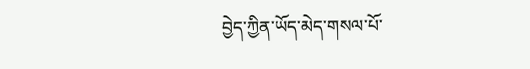བྱེད་ཀྱིན་ཡོད་མེད་གསལ་པོ་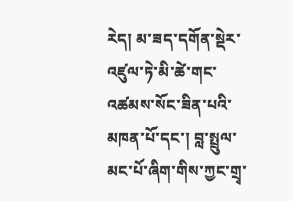རེད། མ་ཟད་དགོན་སྡེར་འཛུལ་ཏེ་མི་ཚེ་གང་འཚམས་སོང་ཟིན་པའི་མཁན་པོ་དང་། བླ་སྤྲུལ་མང་པོ་ཞིག་གིས་ཀྱང་གྲྭ་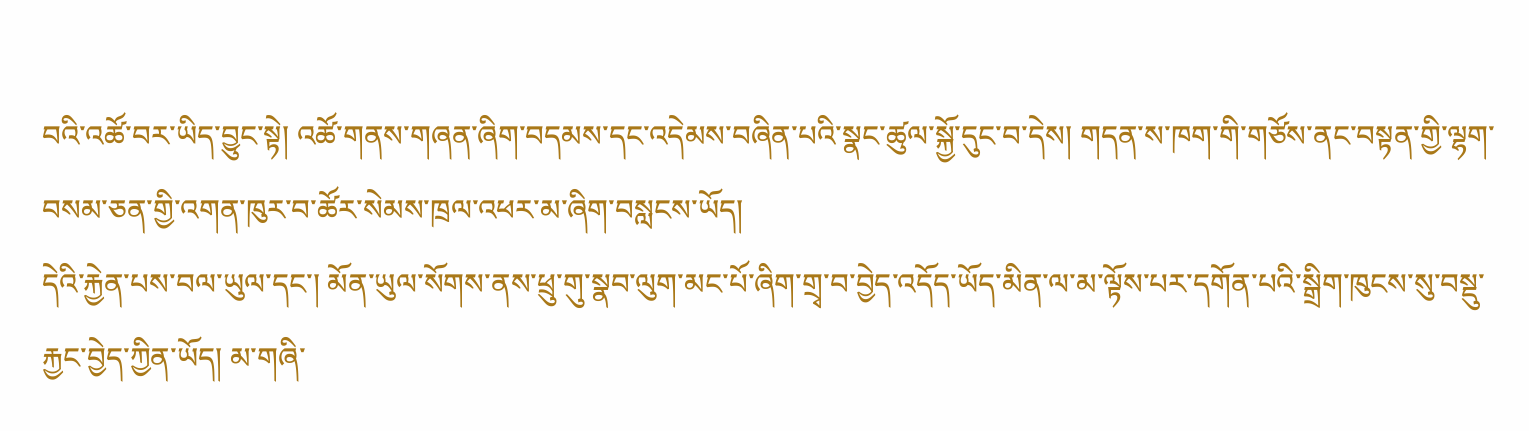བའི་འཚོ་བར་ཡིད་བྱུང་སྟེ། འཚོ་གནས་གཞན་ཞིག་བདམས་དང་འདེམས་བཞིན་པའི་སྣང་ཚུལ་སྐྱོ་དུང་བ་དེས། གདན་ས་ཁག་གི་གཙོས་ནང་བསྟན་གྱི་ལྷག་བསམ་ཅན་གྱི་འགན་ཁུར་བ་ཚོར་སེམས་ཁྲལ་འཕར་མ་ཞིག་བསླངས་ཡོད།
དེའི་རྐྱེན་པས་བལ་ཡུལ་དང་། མོན་ཡུལ་སོགས་ནས་ཕྲུ་གུ་སྣབ་ལུག་མང་པོ་ཞིག་གྲྭ་བ་བྱེད་འདོད་ཡོད་མིན་ལ་མ་ལྟོས་པར་དགོན་པའི་སྒྲིག་ཁུངས་སུ་བསྡུ་རྐྱང་བྱེད་ཀྱིན་ཡོད། མ་གཞི་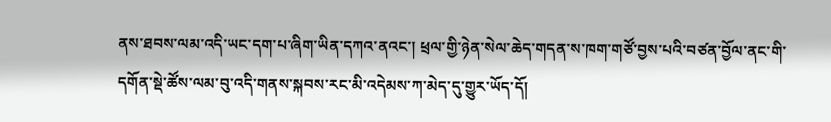ནས་ཐབས་ལམ་འདི་ཡང་དག་པ་ཞིག་ཡིན་དཀའ་ནའང་། ཕྲལ་གྱི་ཉེན་སེལ་ཆེད་གདན་ས་ཁག་གཙོ་བྱས་པའི་བཙན་བྱོལ་ནང་གི་དགོན་སྡེ་ཚོས་ལམ་བུ་འདི་གནས་སྐབས་རང་མི་འདེམས་ཀ་མེད་དུ་གྱུར་ཡོད་དོ།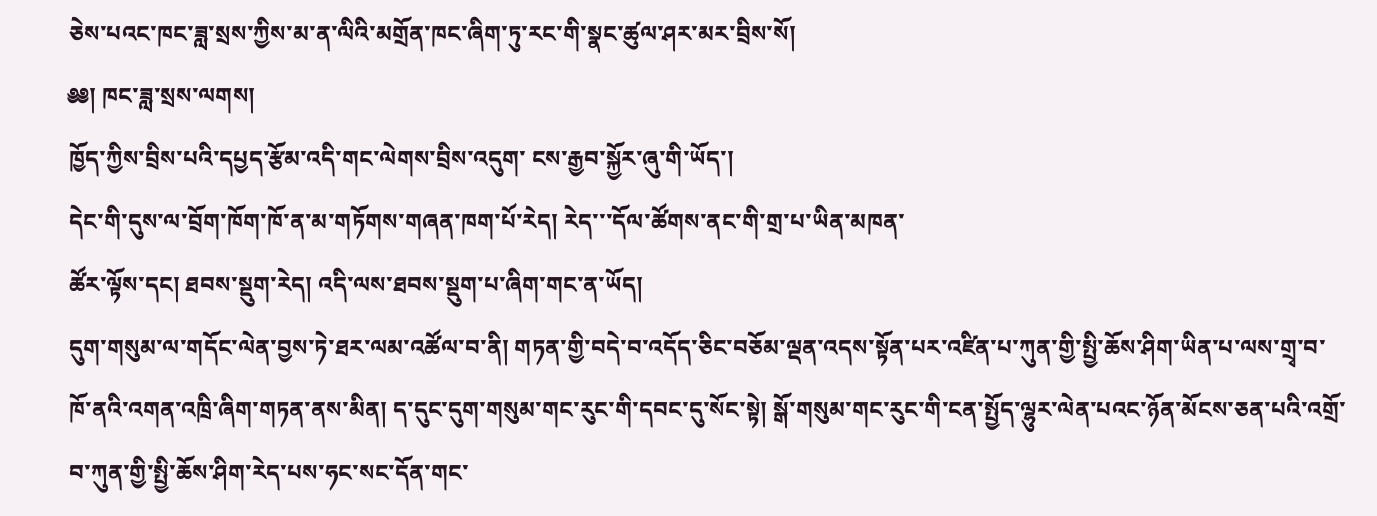ཅེས་པའང་ཁང་ཟླ་སྲས་ཀྱིས་མ་ན་ལིའི་མགྲོན་ཁང་ཞིག་ཏུ་རང་གི་སྣང་ཚུལ་ཤར་མར་བྲིས་སོ།
༅༅། ཁང་ཟླ་སྲས་ལགས།
ཁྱོད་ཀྱིས་བྲིས་པའི་དཔྱད་རྩོམ་འདི་གང་ལེགས་བྲིས་འདུག་ ངས་རྒྱབ་སྐྱོར་ཞུ་གི་ཡོད་།
དེང་གི་དུས་ལ་བྲོག་ཁོག་ཁོ་ན་མ་གཏོགས་གཞན་ཁག་པོ་རེད། རེད་་་དོལ་ཚོགས་ནང་གི་གྲ་པ་ཡིན་མཁན་
ཚོར་ལྟོས་དང། ཐབས་སྡུག་རེད། འདི་ལས་ཐབས་སྡུག་པ་ཞིག་གང་ན་ཡོད།
དུག་གསུམ་ལ་གདོང་ལེན་བྱས་ཏེ་ཐར་ལམ་འཚོལ་བ་ནི། གཏན་གྱི་བདེ་བ་འདོད་ཅིང་བཅོམ་ལྡན་འདས་སྟོན་པར་འཛིན་པ་ཀུན་གྱི་སྤྱི་ཆོས་ཤིག་ཡིན་པ་ལས་གྲྭ་བ་ཁོ་ནའི་འགན་འཁྲི་ཞིག་གཏན་ནས་མིན། ད་དུང་དུག་གསུམ་གང་རུང་གི་དབང་དུ་སོང་སྟེ། སྒོ་གསུམ་གང་རུང་གི་ངན་སྤྱོད་ལྷུར་ལེན་པའང་ཉོན་མོངས་ཅན་པའི་འགྲོ་བ་ཀུན་གྱི་སྤྱི་ཆོས་ཤིག་རེད་པས་ཧང་སང་དོན་གང་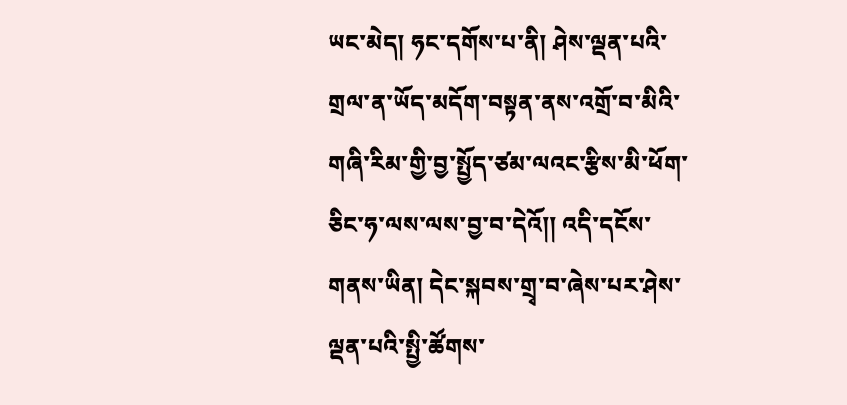ཡང་མེད། ཧང་དགོས་པ་ནི། ཤེས་ལྡན་པའི་གྲལ་ན་ཡོད་མདོག་བསྟན་ནས་འགྲོ་བ་མིའི་གཞི་རིམ་གྱི་བྱ་སྤྱོད་ཙམ་ལའང་རྩིས་མི་ཕོག་ཅིང་ཧ་ལས་ལས་བྱ་བ་དེའོ།། འདི་དངོས་གནས་ཡིན། དེང་སྐབས་གྲྭ་བ་ཞེས་པར་ཤེས་ལྡན་པའི་སྤྱི་ཚོགས་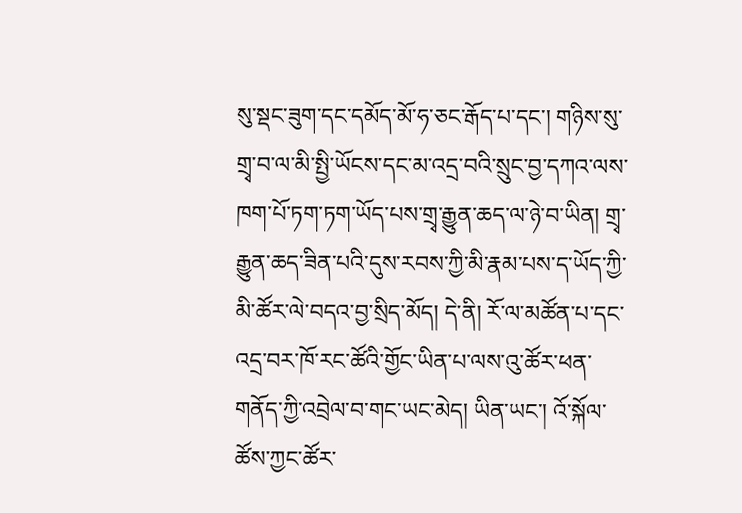སུ་སྡང་ཟུག་དང་དམོད་མོ་ཧ་ཅང་རྒོད་པ་དང་། གཉིས་སུ་གྲྭ་བ་ལ་མི་སྤྱི་ཡོངས་དང་མ་འདྲ་བའི་སྲུང་བྱ་དཀའ་ལས་ཁག་པོ་ཏག་ཏག་ཡོད་པས་གྲྭ་རྒྱུན་ཆད་ལ་ཉེ་བ་ཡིན། གྲྭ་རྒྱུན་ཆད་ཟིན་པའི་དུས་རབས་ཀྱི་མི་རྣམ་པས་ད་ཡོད་ཀྱི་མི་ཚོར་ལེ་བདའ་བྱ་སྲིད་མོད། དེ་ནི། རོ་ལ་མཚོན་པ་དང་འདྲ་བར་ཁོ་རང་ཚོའི་གྱོང་ཡིན་པ་ལས་འུ་ཚོར་ཕན་གནོད་ཀྱི་འབྲེལ་བ་གང་ཡང་མེད། ཡིན་ཡང་། འོ་སྐོལ་ཚོས་ཀྱང་ཚོར་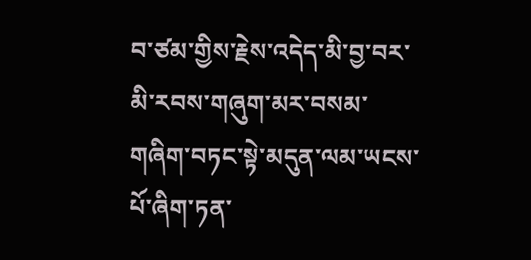བ་ཙམ་གྱིས་རྗེས་འདེད་མི་བྱ་བར་མི་རབས་གཞུག་མར་བསམ་གཞིག་བཏང་སྟེ་མདུན་ལམ་ཡངས་པོ་ཞིག་ཏན་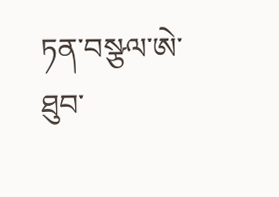ཏན་བསྩལ་ཨེ་ཐུབ་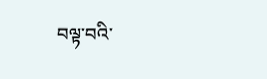བལྟ་བའི་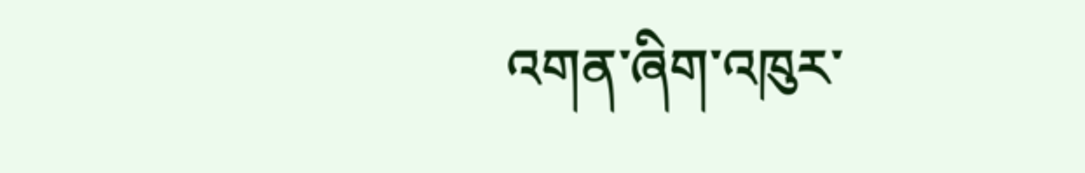འགན་ཞིག་འཁུར་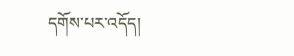དགོས་པར་འདོད།